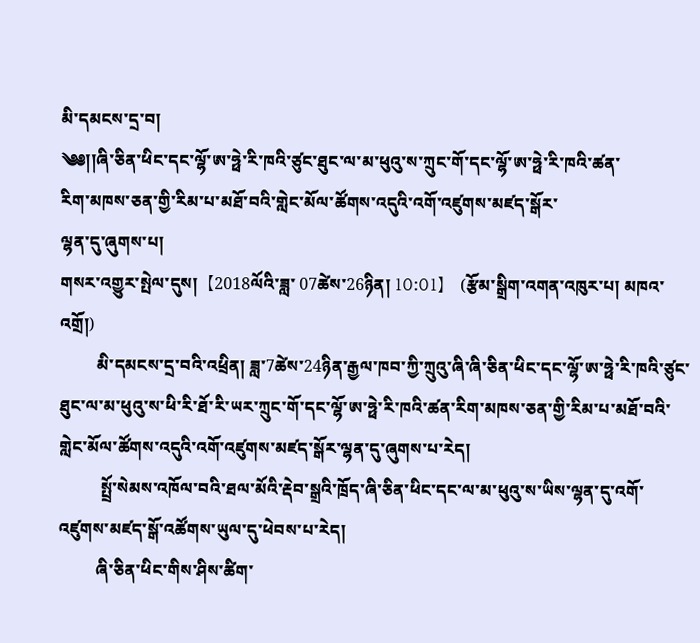མི་དམངས་དྲ་བ།
༄༅།།ཞི་ཅིན་ཕིང་དང་ལྷོ་ཨ་ཧྥེ་རི་ཁའི་ཙུང་ཐུང་ལ་མ་ཕུའུ་ས་ཀྲུང་གོ་དང་ལྷོ་ཨ་ཧྥེ་རི་ཁའི་ཚན་
རིག་མཁས་ཅན་གྱི་རིམ་པ་མཐོ་བའི་གླེང་མོལ་ཚོགས་འདུའི་འགོ་འཛུགས་མཛད་སྒོར་
ལྷན་དུ་ཞུགས་པ།
གསར་འགྱུར་སྤེལ་དུས།  【2018ལོའི་ཟླ་ 07ཚེས་26ཉིན། 10:01】   (རྩོམ་སྒྲིག་འགན་འཁུར་པ། མཁའ་འགྲོ།)
         མི་དམངས་དྲ་བའི་འཕྲིན། ཟླ་7ཚེས་24ཉིན་རྒྱལ་ཁབ་ཀྱི་ཀྲུའུ་ཞི་ཞི་ཅིན་ཕིང་དང་ལྷོ་ཨ་ཧྥེ་རི་ཁའི་ཙུང་ཐུང་ལ་མ་ཕུའུ་ས་ཕི་རི་ཐོ་རི་ཡར་ཀྲུང་གོ་དང་ལྷོ་ཨ་ཧྥེ་རི་ཁའི་ཚན་རིག་མཁས་ཅན་གྱི་རིམ་པ་མཐོ་བའི་གླེང་མོལ་ཚོགས་འདུའི་འགོ་འཛུགས་མཛད་སྒོར་ལྷན་དུ་ཞུགས་པ་རེད།
          སྤྲོ་སེམས་འཁོལ་བའི་ཐལ་མོའི་རྡེབ་སྒྲའི་ཁྲོད་ཞི་ཅིན་ཕིང་དང་ལ་མ་ཕུའུ་ས་ཡིས་ལྷན་དུ་འགོ་འཛུགས་མཛད་སྒོ་འཚོགས་ཡུལ་དུ་ཕེབས་པ་རེད།
         ཞི་ཅིན་ཕིང་གིས་ཤིས་ཚིག་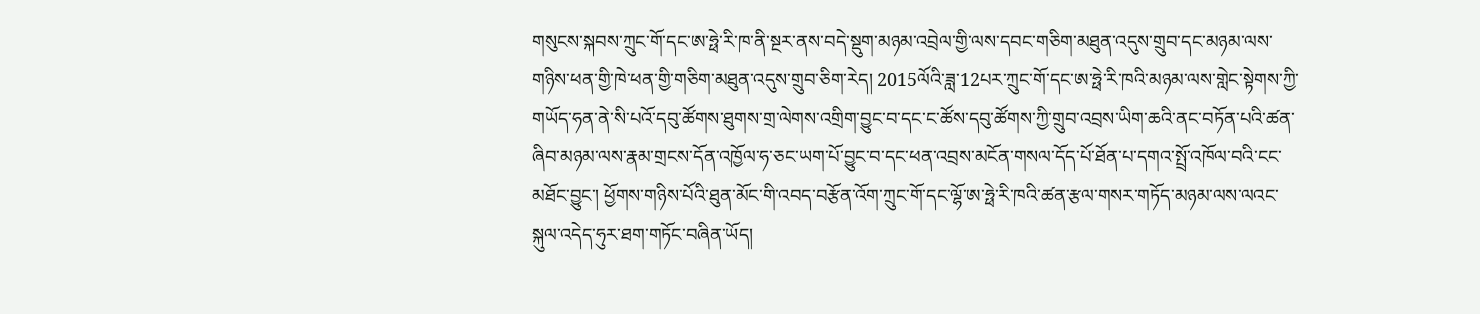གསུངས་སྐབས་ཀྲུང་གོ་དང་ཨ་ཧྥེ་རི་ཁ་ནི་སྔར་ནས་བདེ་སྡུག་མཉམ་འབྲེལ་གྱི་ལས་དབང་གཅིག་མཐུན་འདུས་གྲུབ་དང་མཉམ་ལས་གཉིས་ཕན་གྱི་ཁེ་ཕན་གྱི་གཅིག་མཐུན་འདུས་གྲུབ་ཅིག་རེད། 2015ལོའི་ཟླ་12པར་ཀྲུང་གོ་དང་ཨ་ཧྥེ་རི་ཁའི་མཉམ་ལས་གླེང་སྟེགས་ཀྱི་གཡོད་ཧན་ནེ་སི་པའོ་དབུ་ཚོགས་ཐུགས་གྲ་ལེགས་འགྲིག་བྱུང་བ་དང་ང་ཚོས་དབུ་ཚོགས་ཀྱི་གྲུབ་འབྲས་ཡིག་ཆའི་ནང་བཏོན་པའི་ཚན་ཞིབ་མཉམ་ལས་རྣམ་གྲངས་དོན་འཁྱོལ་ཧ་ཅང་ཡག་པོ་བྱུང་བ་དང་ཕན་འབྲས་མངོན་གསལ་དོད་པོ་ཐོན་པ་དགའ་སྤྲོ་འཁོལ་བའི་ངང་མཐོང་བྱུང་། ཕྱོགས་གཉིས་པོའི་ཐུན་མོང་གི་འབད་བརྩོན་འོག་ཀྲུང་གོ་དང་ལྷོ་ཨ་ཧྥེ་རི་ཁའི་ཚན་རྩལ་གསར་གཏོད་མཉམ་ལས་ལའང་སྐུལ་འདེད་ཧུར་ཐག་གཏོང་བཞིན་ཡོད།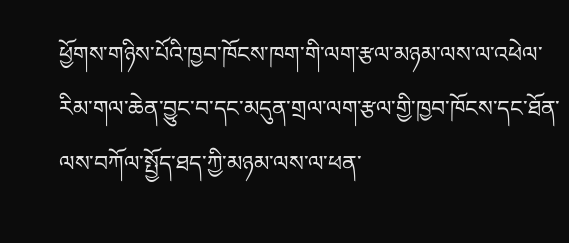ཕྱོགས་གཉིས་པོའི་ཁྱབ་ཁོངས་ཁག་གི་ལག་རྩལ་མཉམ་ལས་ལ་འཕེལ་རིམ་གལ་ཆེན་བྱུང་བ་དང་མདུན་གྲལ་ལག་རྩལ་གྱི་ཁྱབ་ཁོངས་དང་ཐོན་ལས་བཀོལ་སྤྱོད་ཐད་ཀྱི་མཉམ་ལས་ལ་ཕན་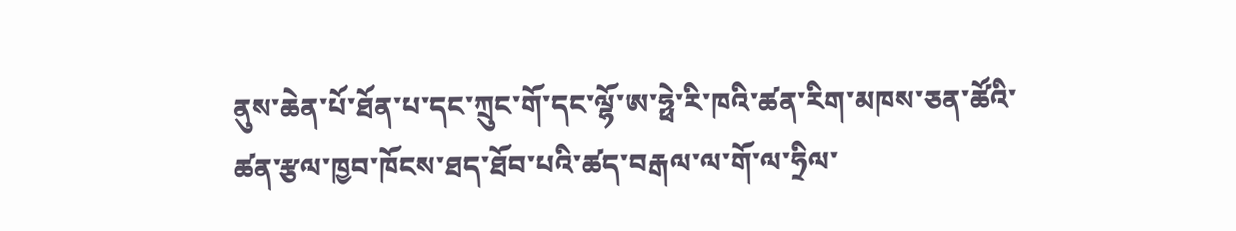ནུས་ཆེན་པོ་ཐོན་པ་དང་ཀྲུང་གོ་དང་ལྷོ་ཨ་ཧྥེ་རི་ཁའི་ཚན་རིག་མཁས་ཅན་ཚོའི་ཚན་རྩལ་ཁྱབ་ཁོངས་ཐད་ཐོབ་པའི་ཚད་བརྒལ་ལ་གོ་ལ་ཧྲིལ་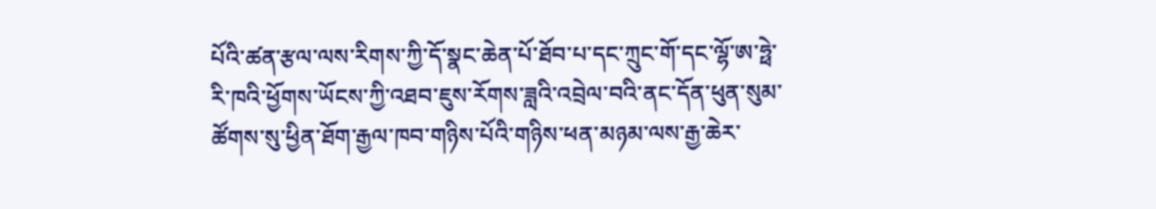པོའི་ཚན་རྩལ་ལས་རིགས་ཀྱི་དོ་སྣང་ཆེན་པོ་ཐོབ་པ་དང་ཀྲུང་གོ་དང་ལྷོ་ཨ་ཧྥེ་རི་ཁའི་ཕྱོགས་ཡོངས་ཀྱི་འཐབ་ཇུས་རོགས་ཟླའི་འབྲེལ་བའི་ནང་དོན་ཕུན་སུམ་ཚོགས་སུ་ཕྱིན་ཐོག་རྒྱལ་ཁབ་གཉིས་པོའི་གཉིས་ཕན་མཉམ་ལས་རྒྱ་ཆེར་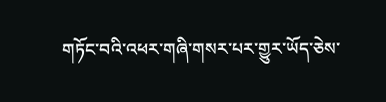གཏོང་བའི་འཕར་གཞི་གསར་པར་གྱུར་ཡོད་ཅེས་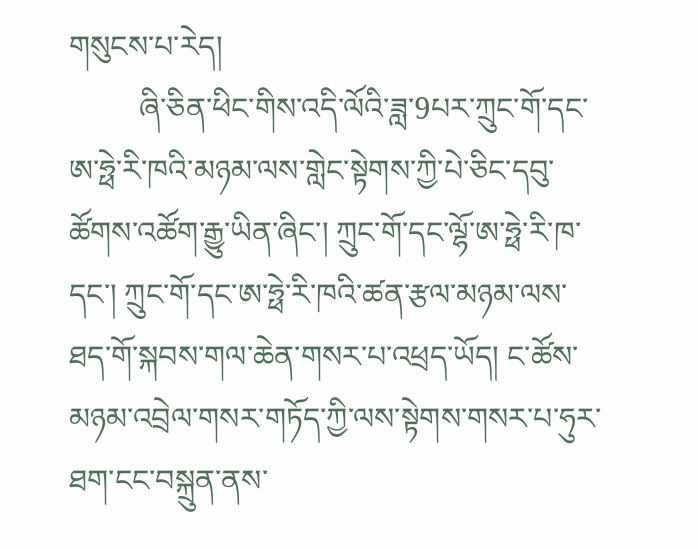གསུངས་པ་རེད།
         ཞི་ཅིན་ཕིང་གིས་འདི་ལོའི་ཟླ་9པར་ཀྲུང་གོ་དང་ཨ་ཧྥེ་རི་ཁའི་མཉམ་ལས་གླེང་སྟེགས་ཀྱི་པེ་ཅིང་དབུ་ཚོགས་འཚོག་རྒྱུ་ཡིན་ཞིང་། ཀྲུང་གོ་དང་ལྷོ་ཨ་ཧྥེ་རི་ཁ་དང་། ཀྲུང་གོ་དང་ཨ་ཧྥེ་རི་ཁའི་ཚན་རྩལ་མཉམ་ལས་ཐད་གོ་སྐབས་གལ་ཆེན་གསར་པ་འཕྲད་ཡོད། ང་ཚོས་མཉམ་འབྲེལ་གསར་གཏོད་ཀྱི་ལས་སྟེགས་གསར་པ་ཧུར་ཐག་ངང་བསྐྲུན་ནས་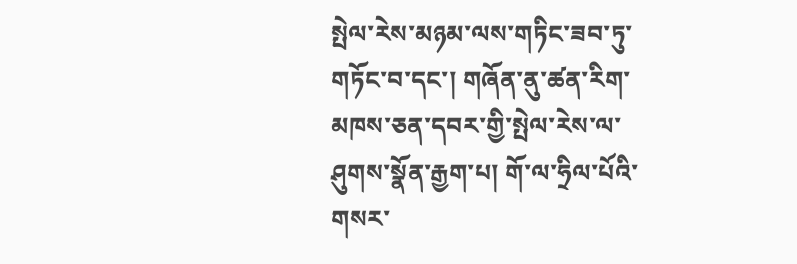སྤེལ་རེས་མཉམ་ལས་གཏིང་ཟབ་ཏུ་གཏོང་བ་དང་། གཞོན་ནུ་ཚན་རིག་མཁས་ཅན་དབར་གྱི་སྤེལ་རེས་ལ་ཤུགས་སྣོན་རྒྱག་པ། གོ་ལ་ཧྲིལ་པོའི་གསར་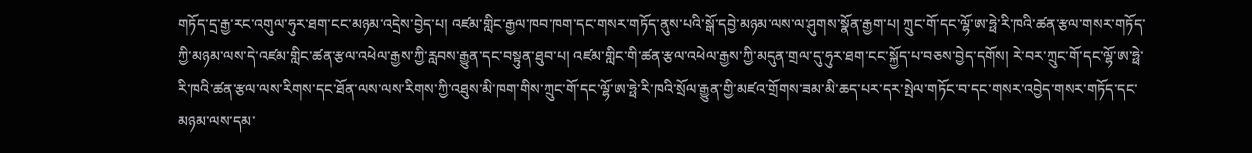གཏོད་དྲ་རྒྱ་རང་འགུལ་ཧུར་ཐག་ངང་མཉམ་འདྲེས་བྱེད་པ། འཛམ་གླིང་རྒྱལ་ཁབ་ཁག་དང་གསར་གཏོད་ནུས་པའི་སྒོ་དབྱེ་མཉམ་ལས་ལ་ཤུགས་སྣོན་རྒྱག་པ། ཀྲུང་གོ་དང་ལྷོ་ཨ་ཧྥེ་རི་ཁའི་ཚན་རྩལ་གསར་གཏོད་ཀྱི་མཉམ་ལས་དེ་འཛམ་གླིང་ཚན་རྩལ་འཕེལ་རྒྱས་ཀྱི་རླབས་རྒྱུན་དང་བསྟུན་ཐུབ་པ། འཛམ་གླིང་གི་ཚན་རྩལ་འཕེལ་རྒྱས་ཀྱི་མདུན་གྲལ་དུ་ཧུར་ཐག་ངང་སྐྱོད་པ་བཅས་བྱེད་དགོས། རེ་བར་ཀྲུང་གོ་དང་ལྷོ་ཨ་ཧྥེ་རི་ཁའི་ཚན་རྩལ་ལས་རིགས་དང་ཐོན་ལས་ལས་རིགས་ཀྱི་འཐུས་མི་ཁག་གིས་ཀྲུང་གོ་དང་ལྷོ་ཨ་ཧྥེ་རི་ཁའི་སྲོལ་རྒྱུན་གྱི་མཛའ་གྲོགས་ཟམ་མི་ཆད་པར་དར་སྤེལ་གཏོང་བ་དང་གསར་འབྱེད་གསར་གཏོད་དང་མཉམ་ལས་དམ་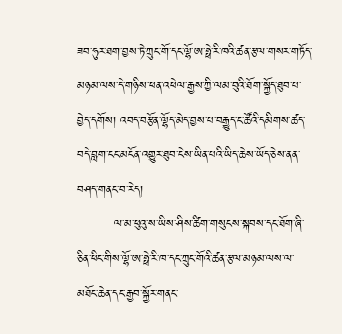ཟབ་ཧུར་ཐག་བྱས་ཏེ་ཀྲུང་གོ་དང་ལྷོ་ཨ་ཧྥེ་རི་ཁའི་ཚན་རྩལ་གསར་གཏོད་མཉམ་ལས་དེ་གཉིས་ཕན་འཕེལ་རྒྱས་ཀྱི་ལམ་བུའི་ཐོག་སྐྱོད་ཐུབ་པ་བྱེད་དགོས། འབད་བརྩོན་ལྷོད་མེད་བྱས་པ་བརྒྱུད་ང་ཚོའི་དམིགས་ཚད་བདེ་བླག་ངང་མངོན་འགྱུར་ཐུབ་ངེས་ཡིན་པའི་ཡིད་ཆེས་ཡོད་ཅེས་ནན་བཤད་གནང་བ་རེད།
         ལ་མ་ཕུའུ་ས་ཡིས་ཤིས་ཚིག་གསུངས་སྐབས་དང་ཐོག་ཞི་ཅིན་ཕིང་གིས་ལྷོ་ཨ་ཧྥེ་རི་ཁ་དང་ཀྲུང་གོའི་ཚན་རྩལ་མཉམ་ལས་ལ་མཐོང་ཆེན་དང་རྒྱབ་སྐྱོར་གནང་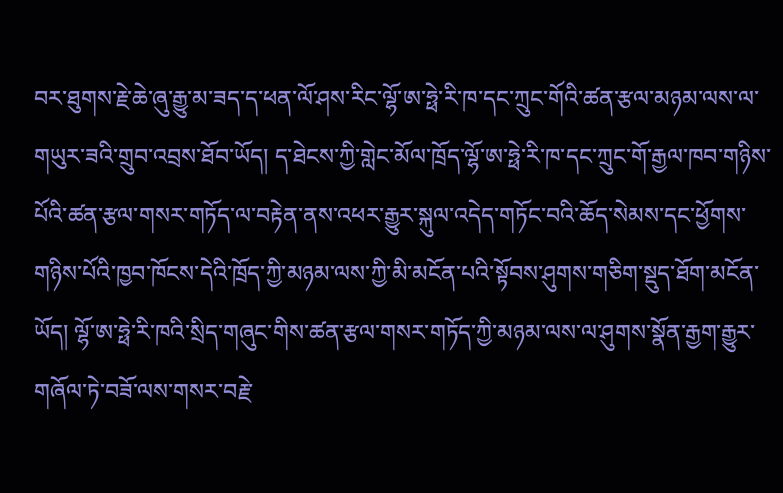བར་ཐུགས་རྗེ་ཆེ་ཞུ་རྒྱུ་མ་ཟད་ད་ཕན་ལོ་ཤས་རིང་ལྷོ་ཨ་ཧྥེ་རི་ཁ་དང་ཀྲུང་གོའི་ཚན་རྩལ་མཉམ་ལས་ལ་གཡུར་ཟའི་གྲུབ་འབྲས་ཐོབ་ཡོད། ད་ཐེངས་ཀྱི་གླེང་མོལ་ཁྲོད་ལྷོ་ཨ་ཧྥེ་རི་ཁ་དང་ཀྲུང་གོ་རྒྱལ་ཁབ་གཉིས་པོའི་ཚན་རྩལ་གསར་གཏོད་ལ་བརྟེན་ནས་འཕར་རྒྱུར་སྐུལ་འདེད་གཏོང་བའི་ཆོད་སེམས་དང་ཕྱོགས་གཉིས་པོའི་ཁྱབ་ཁོངས་དེའི་ཁྲོད་ཀྱི་མཉམ་ལས་ཀྱི་མི་མངོན་པའི་སྟོབས་ཤུགས་གཅིག་སྡུད་ཐོག་མངོན་ཡོད། ལྷོ་ཨ་ཧྥེ་རི་ཁའི་སྲིད་གཞུང་གིས་ཚན་རྩལ་གསར་གཏོད་ཀྱི་མཉམ་ལས་ལ་ཤུགས་སྣོན་རྒྱག་རྒྱུར་གཞོལ་ཏེ་བཟོ་ལས་གསར་བརྗེ་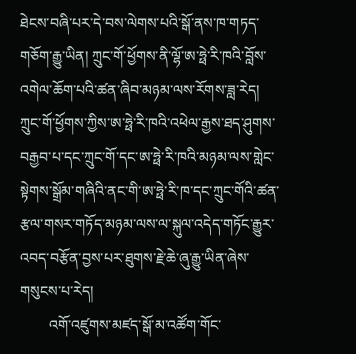ཐེངས་བཞི་པར་དེ་བས་ལེགས་པའི་སྒོ་ནས་ཁ་གཏད་གཅོག་རྒྱུ་ཡིན། ཀྲུང་གོ་ཕྱོགས་ནི་ལྷོ་ཨ་ཧྥེ་རི་ཁའི་བློས་འགེལ་ཆོག་པའི་ཚན་ཞིབ་མཉམ་ལས་རོགས་ཟླ་རེད། ཀྲུང་གོ་ཕྱོགས་ཀྱིས་ཨ་ཧྥེ་རི་ཁའི་འཕེལ་རྒྱས་ཐད་ཤུགས་བརྒྱབ་པ་དང་ཀྲུང་གོ་དང་ཨ་ཧྥེ་རི་ཁའི་མཉམ་ལས་གླེང་སྟེགས་སྒྲོམ་གཞིའི་ནང་གི་ཨ་ཧྥེ་རི་ཁ་དང་ཀྲུང་གོའི་ཚན་རྩལ་གསར་གཏོད་མཉམ་ལས་ལ་སྐུལ་འདེད་གཏོང་རྒྱུར་འབད་བརྩོན་བྱས་པར་ཐུགས་རྗེ་ཆེ་ཞུ་རྒྱུ་ཡིན་ཞེས་གསུངས་པ་རེད།
        འགོ་འཛུགས་མཛད་སྒོ་མ་འཚོག་གོང་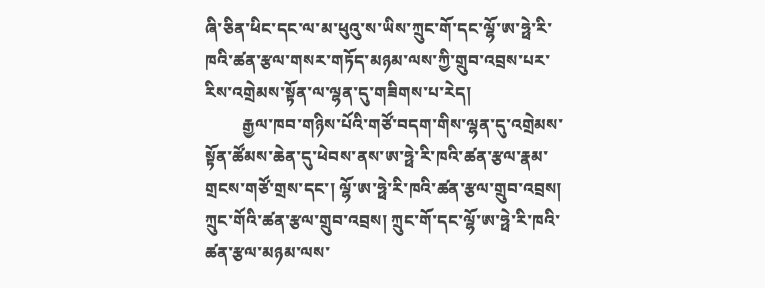ཞི་ཅིན་ཕིང་དང་ལ་མ་ཕུའུ་ས་ཡིས་ཀྲུང་གོ་དང་ལྷོ་ཨ་ཧྥེ་རི་ཁའི་ཚན་རྩལ་གསར་གཏོད་མཉམ་ལས་ཀྱི་གྲུབ་འབྲས་པར་རིས་འགྲེམས་སྟོན་ལ་ལྷན་དུ་གཟིགས་པ་རེད།
         རྒྱལ་ཁབ་གཉིས་པོའི་གཙོ་བདག་གིས་ལྷན་དུ་འགྲེམས་སྟོན་ཚོམས་ཆེན་དུ་ཕེབས་ནས་ཨ་ཧྥེ་རི་ཁའི་ཚན་རྩལ་རྣམ་གྲངས་གཙོ་གྲས་དང་། ལྷོ་ཨ་ཧྥེ་རི་ཁའི་ཚན་རྩལ་གྲུབ་འབྲས། ཀྲུང་གོའི་ཚན་རྩལ་གྲུབ་འབྲས། ཀྲུང་གོ་དང་ལྷོ་ཨ་ཧྥེ་རི་ཁའི་ཚན་རྩལ་མཉམ་ལས་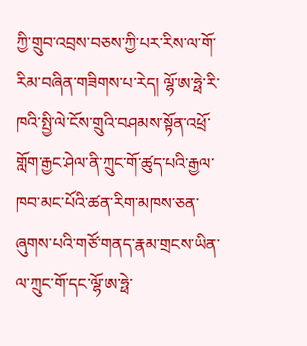ཀྱི་གྲུབ་འབྲས་བཅས་ཀྱི་པར་རིས་ལ་གོ་རིམ་བཞིན་གཟིགས་པ་རེད། ལྷོ་ཨ་ཧྥེ་རི་ཁའི་སྤྱི་ལེ་ངོས་གྲུའི་བཤམས་སྟོན་འཕྲོ་གློག་རྒྱང་ཤེལ་ནི་ཀྲུང་གོ་ཚུད་པའི་རྒྱལ་ཁབ་མང་པོའི་ཚན་རིག་མཁས་ཅན་ཞུགས་པའི་གཙོ་གནད་རྣམ་གྲངས་ཡིན་ལ་ཀྲུང་གོ་དང་ལྷོ་ཨ་ཧྥེ་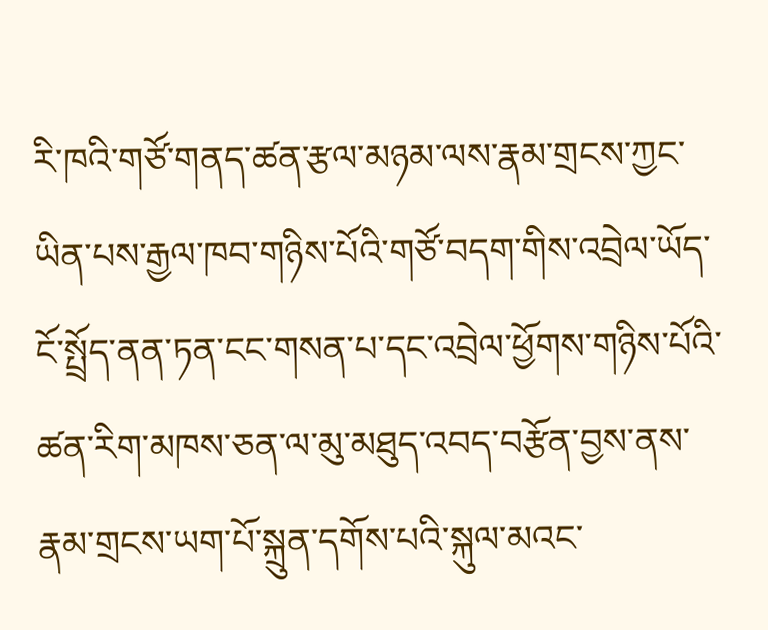རི་ཁའི་གཙོ་གནད་ཚན་རྩལ་མཉམ་ལས་རྣམ་གྲངས་ཀྱང་ཡིན་པས་རྒྱལ་ཁབ་གཉིས་པོའི་གཙོ་བདག་གིས་འབྲེལ་ཡོད་ངོ་སྤྲོད་ནན་ཏན་ངང་གསན་པ་དང་འབྲེལ་ཕྱོགས་གཉིས་པོའི་ཚན་རིག་མཁས་ཅན་ལ་མུ་མཐུད་འབད་བརྩོན་བྱས་ནས་རྣམ་གྲངས་ཡག་པོ་སྐྲུན་དགོས་པའི་སྐུལ་མའང་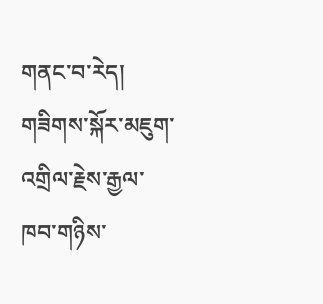གནང་བ་རེད། གཟིགས་སྐོར་མཇུག་འགྲིལ་རྗེས་རྒྱལ་ཁབ་གཉིས་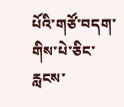པོའི་གཙོ་བདག་གིས་པེ་ཅིང་རླངས་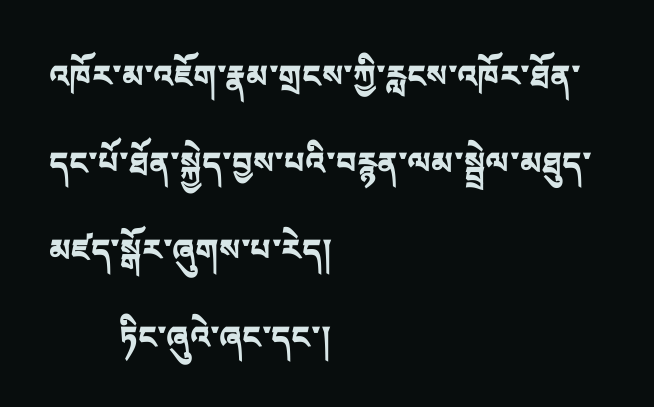འཁོར་མ་འཇོག་རྣམ་གྲངས་ཀྱི་རླངས་འཁོར་ཐོན་དང་པོ་ཐོན་སྐྱེད་བྱས་པའི་བརྙན་ལམ་སྦྲེལ་མཐུད་མཛད་སྒོར་ཞུགས་པ་རེད།
         ཏིང་ཞུའེ་ཞང་དང་།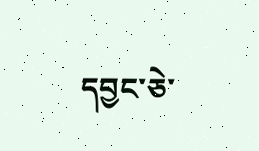དབྱང་ཅེ་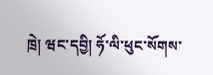ཁྲེ། ཝང་དབྱི། ཧོ་ལི་ཕུང་སོགས་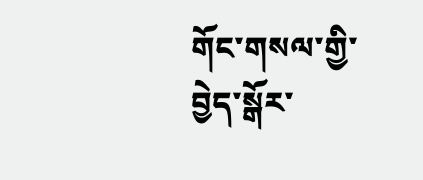གོང་གསལ་གྱི་བྱེད་སྒོར་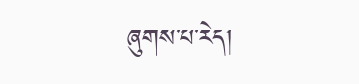ཞུགས་པ་རེད།